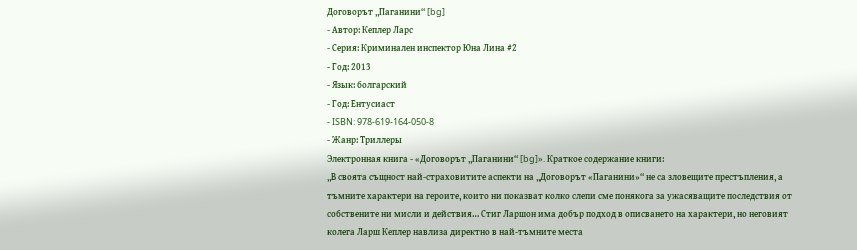Договорът „Паганини“ [bg]
- Автор: Кеплер Ларс
- Серия: Криминален инспектор Юна Лина #2
- Год: 2013
- Язык: болгарский
- Год: Ентусиаст
- ISBN: 978-619-164-050-8
- Жанр: Триллеры
Электронная книга - «Договорът „Паганини“ [bg]». Краткое содержание книги:
„В своята същност най-страховитите аспекти на „Договорът «Паганини»“ не са зловещите престъпления, а тъмните характери на героите, които ни показват колко слепи сме понякога за ужасяващите последствия от собствените ни мисли и действия… Стиг Ларшон има добър подход в описването на характери, но неговият колега Ларш Кеплер навлиза директно в най-тъмните места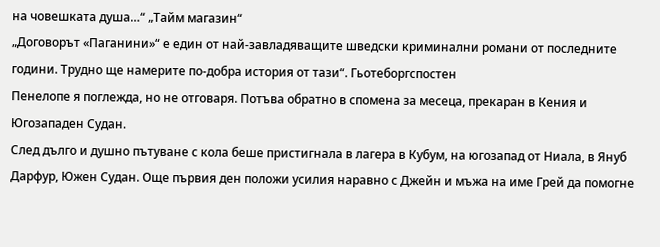на човешката душа…“ „Тайм магазин“
„Договорът «Паганини»“ е един от най-завладяващите шведски криминални романи от последните години. Трудно ще намерите по-добра история от тази“. Гьотеборгспостен
Пенелопе я поглежда, но не отговаря. Потъва обратно в спомена за месеца, прекаран в Кения и Югозападен Судан.
След дълго и душно пътуване с кола беше пристигнала в лагера в Кубум, на югозапад от Ниала, в Януб Дарфур, Южен Судан. Още първия ден положи усилия наравно с Джейн и мъжа на име Грей да помогне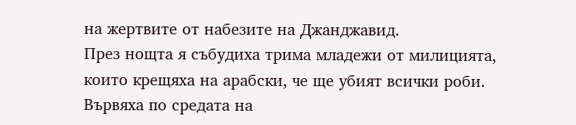на жертвите от набезите на Джанджавид.
През нощта я събудиха трима младежи от милицията, които крещяха на арабски, че ще убият всички роби. Вървяха по средата на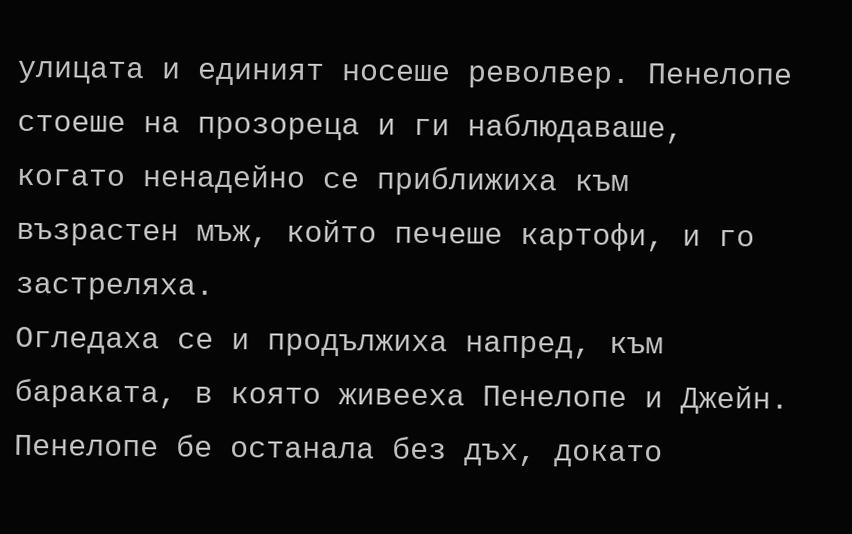улицата и единият носеше револвер. Пенелопе стоеше на прозореца и ги наблюдаваше, когато ненадейно се приближиха към възрастен мъж, който печеше картофи, и го застреляха.
Огледаха се и продължиха напред, към бараката, в която живееха Пенелопе и Джейн. Пенелопе бе останала без дъх, докато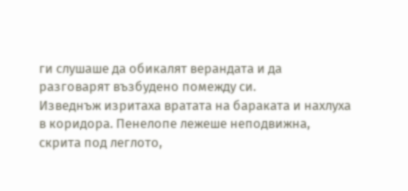ги слушаше да обикалят верандата и да разговарят възбудено помежду си.
Изведнъж изритаха вратата на бараката и нахлуха в коридора. Пенелопе лежеше неподвижна, скрита под леглото,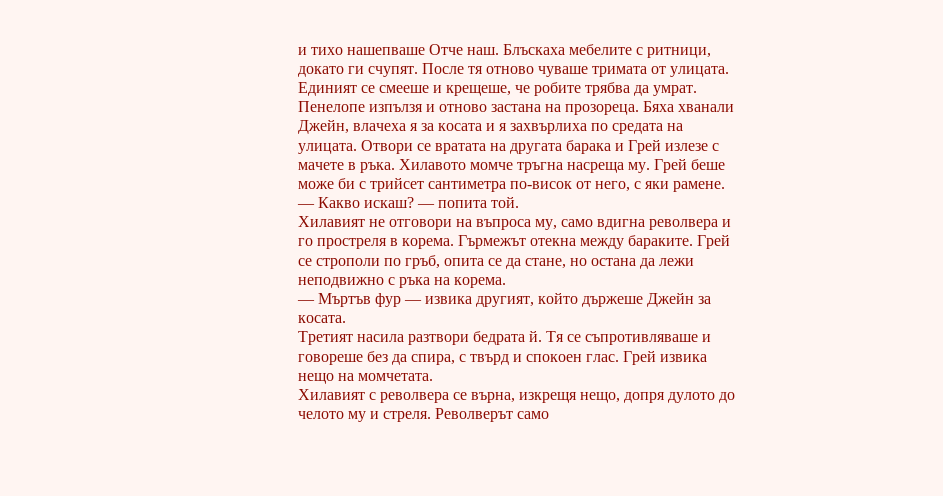и тихо нашепваше Отче наш. Блъскаха мебелите с ритници, докато ги счупят. После тя отново чуваше тримата от улицата. Единият се смееше и крещеше, че робите трябва да умрат. Пенелопе изпълзя и отново застана на прозореца. Бяха хванали Джейн, влачеха я за косата и я захвърлиха по средата на улицата. Отвори се вратата на другата барака и Грей излезе с мачете в ръка. Хилавото момче тръгна насреща му. Грей беше може би с трийсет сантиметра по-висок от него, с яки рамене.
— Какво искаш? — попита той.
Хилавият не отговори на въпроса му, само вдигна револвера и го простреля в корема. Гърмежът отекна между бараките. Грей се строполи по гръб, опита се да стане, но остана да лежи неподвижно с ръка на корема.
— Мъртъв фур — извика другият, който държеше Джейн за косата.
Третият насила разтвори бедрата й. Тя се съпротивляваше и говореше без да спира, с твърд и спокоен глас. Грей извика нещо на момчетата.
Хилавият с револвера се върна, изкрещя нещо, допря дулото до челото му и стреля. Револверът само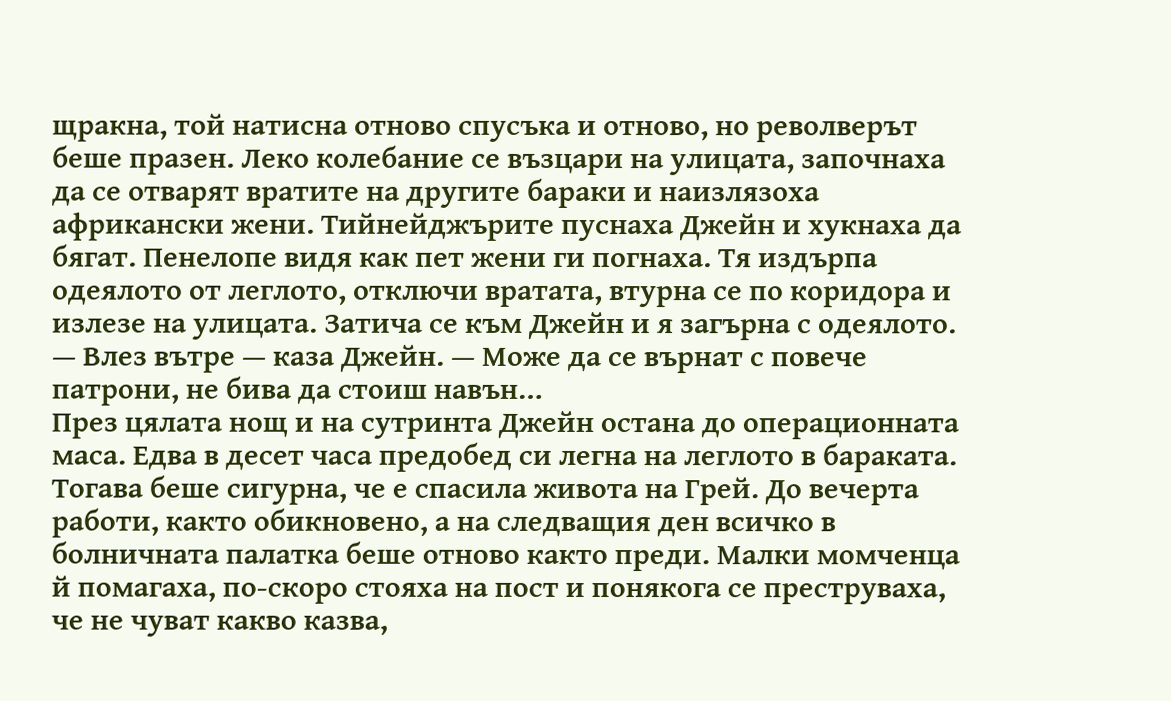щракна, той натисна отново спусъка и отново, но револверът беше празен. Леко колебание се възцари на улицата, започнаха да се отварят вратите на другите бараки и наизлязоха африкански жени. Тийнейджърите пуснаха Джейн и хукнаха да бягат. Пенелопе видя как пет жени ги погнаха. Тя издърпа одеялото от леглото, отключи вратата, втурна се по коридора и излезе на улицата. Затича се към Джейн и я загърна с одеялото.
— Влез вътре — каза Джейн. — Може да се върнат с повече патрони, не бива да стоиш навън…
През цялата нощ и на сутринта Джейн остана до операционната маса. Едва в десет часа предобед си легна на леглото в бараката. Тогава беше сигурна, че е спасила живота на Грей. До вечерта работи, както обикновено, а на следващия ден всичко в болничната палатка беше отново както преди. Малки момченца й помагаха, по-скоро стояха на пост и понякога се преструваха, че не чуват какво казва,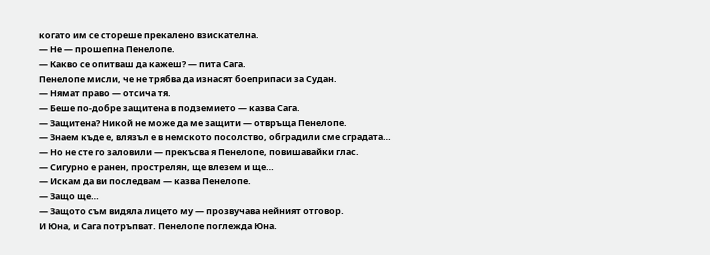когато им се стореше прекалено взискателна.
— Не — прошепна Пенелопе.
— Какво се опитваш да кажеш? — пита Сага.
Пенелопе мисли, че не трябва да изнасят боеприпаси за Судан.
— Нямат право — отсича тя.
— Беше по-добре защитена в подземието — казва Сага.
— Защитена? Никой не може да ме защити — отвръща Пенелопе.
— Знаем къде е, влязъл е в немското посолство, обградили сме сградата…
— Но не сте го заловили — прекъсва я Пенелопе, повишавайки глас.
— Сигурно е ранен, прострелян, ще влезем и ще…
— Искам да ви последвам — казва Пенелопе.
— Защо ще…
— Защото съм видяла лицето му — прозвучава нейният отговор.
И Юна, и Сага потръпват. Пенелопе поглежда Юна.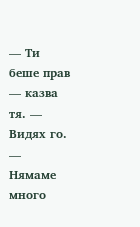— Ти беше прав — казва тя. — Видях го.
— Нямаме много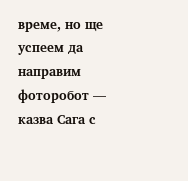време, но ще успеем да направим фоторобот — казва Сага с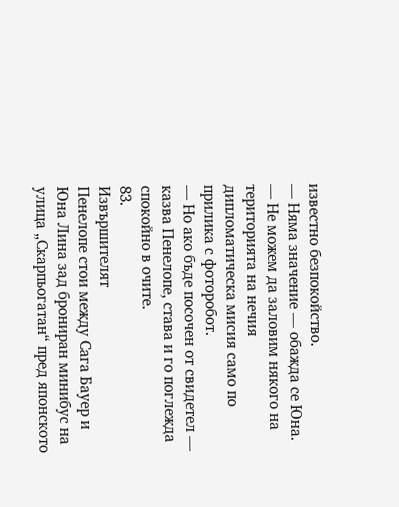известно безпокойство.
— Няма значение — обажда се Юна. — Не можем да заловим някого на територията на нечия дипломатическа мисия само по прилика с фоторобот.
— Но ако бъде посочен от свидетел — казва Пенелопе, става и го поглежда спокойно в очите.
83.
Извършителят
Пенелопе стои между Сага Бауер и Юна Лина зад брониран минибус на улица „Скарпьогатан“ пред японското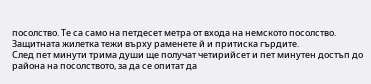посолство. Те са само на петдесет метра от входа на немското посолство. Защитната жилетка тежи върху раменете й и притиска гърдите.
След пет минути трима души ще получат четирийсет и пет минутен достъп до района на посолството, за да се опитат да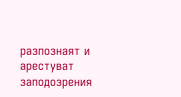разпознаят и арестуват заподозрения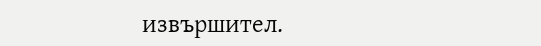извършител.